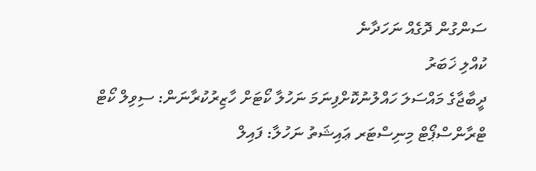ސަންގުން ދޮގެއް ނަހަދާނެ
ކުއްލި ޚަބަރު
ދީބާޖާގެ މައްސަލަ ހައްލުނުކޮށްފިނަމަ ނަހުލާ ކޯޓަށް ހާޒިރުކުރާނަން: ސިވިލް ކޯޓް
ޓްރާންސްޕޯޓް މިނިސްޓަރ ޢައިޝަތު ނަހުލާ: ފައިލް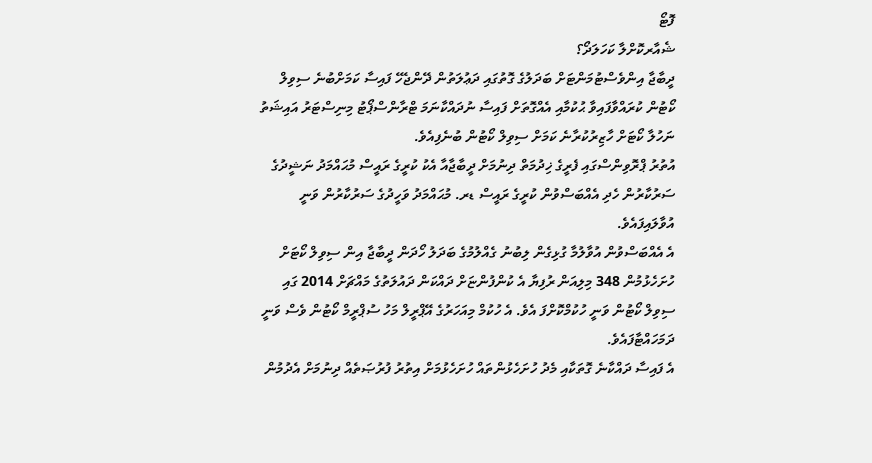ފޮޓޯ
ޝެއާރކޮށްލާ ކަހަލަދޯ؟
ދީބާޖާ އިންވެސްޓުމަންޓަށް ބަދަލުގެ ގޮތުގައި ދަޢުލަތުން ދޭންޖެހޭ ފައިސާ ކަމަށްބުނެ ސިވިލް ކޯޓުން ކުރައްވާފައިވާ ޙުކުމާއި އެއްގޮތަށް ފައިސާ ނުދައްކާނަމަ ޓްރާންސްޕޯޓު މިނިސްޓަރު އައިޝަތު ނަހުލާ ކޯޓަށް ހާޒިރުކުރާނެ ކަމަށް ސިވިލް ކޯޓުން ބުނެފިއެވެ.
އުތުރު ޕްރޮވިންސްގައި ފެރީގެ ޚިދުމަތް ދިނުމަށް ދީބާޖާއާ އެކު ކުރީގެ ރައީސް މުޙައްމަދު ނަޝީދުގެ ސަރުކާރުން ހެދި އެއްބަސްވުން ކުރީގެ ރައީސް ޑރ. މުޙައްމަދު ވަހީދުގެ ސަރުކާރުން ވަނީ އުވާލައިފައެވެ.
އެ އެއްބަސްވުން އުވާލުމާ ގުޅިގެން ލިބުނު ގެއްލުމުގެ ބަދަލު ހޯދަން ދީބާޖާ އިން ސިވިލް ކޯޓަށް ހުށަހެޅުމުން 348 މިލިއަން ރުފިޔާ އެ ކުންފުންޏަށް ދައްކަން ދައުލަތުގެ މައްޗަށް 2014 ގައި ސިވިލް ކޯޓުން ވަނީ ހުކުމްކޮށްފަ އެވެ. އެ ހުކުމް މިއަހަރުގެ އޭޕްރީލް މަހު ސުޕްރީމް ކޯޓުން ވެސް ވަނީ ދަމަހައްޓާފައެވެ.
އެ ފައިސާ ދައްކާނެ ގޮތަކާއި މެދު ހުށަހެޅުންތައް ހުށަހެޅުމަށް އިތުރު ފުރުޞަތެއް ދިނުމަށް އެދުމުން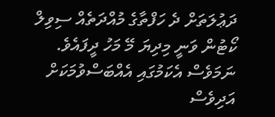ދަޢުލަތަށް ދެ ހަފްތާގެ މުއްދަތެއް ސިވިލް ކޯޓުން ވަނީ މިދިޔަ މޭ މަހު ދީފައެވެ. ނަމަވެސް އެކަމުގައި އެއްބަސްވުމަކަށް އަދިވެސް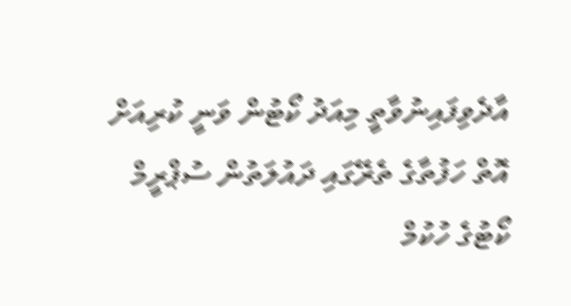އާދެވިފައިނުވާތީ މިއަދު ކޯޓުން ވަނީ ކުރިއަށް އޮތް ހަފުތާގެ ތެރޭގައި ދައުލަތުން ސުޕްރީމް ކޯޓުގެ ހުކުމް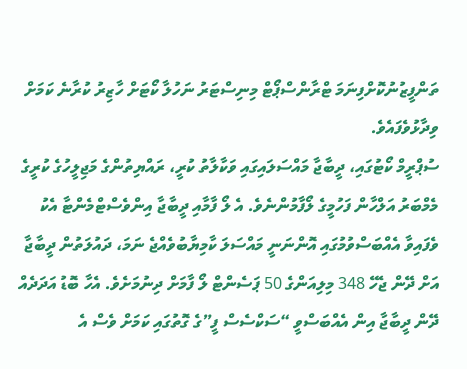ތަންފީޒުނުކޮށްފިނަމަ ޓްރާންސްޕޯޓް މިނިސްޓަރު ނަހުލާ ކޯޓަށް ހާޒިރު ކުރާނެ ކަމަށް ވިދާޅުވެފައެވެ.
ސުޕްރީމް ކޯޓުގައި، ދީބާޖާ މައްސަލައިގައި ވަކާލާތު ކުރީ، ރައްޔިތުންގެ މަޖިލީހުގެ ކުރީގެ މެމްބަރު އަލްހާން ފަހުމީގެ ލޯފާމުންނެވެ. އެ ލޯ ފާމާއި ދީބާޖާ އިންވެސްޓްމެންޓާ އެކު ވެފައިވާ އެއްބަސްވުމުގައި އޮންނަނީ މައްސަލަ ކާމިޔާބުވެއްޖެ ނަމަ، ދައުލަތުން ދީބާޖާ އަށް ދޭން ޖެހޭ 348 މިލިއަންގެ 50 ޕަސެންޓް ލޯ ފާމަށް ދިނުމަށެވެ. އެހާ ބޮޑު އަދަދެއް ދޭން ދީބާޖާ އިން އެއްބަސްވީ “ސަކްސެސް ފީ”ގެ ގޮތުގައި ކަމަށް ވެސް އެ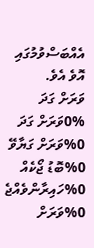އެއްބަސްވުމުގައި އޮވެ އެވެ.
ވަރަށް ގަދަ
0%ވަރަށް ގަދަ 0%ވަރަށް ގަޔާވޭ 0%ބޮޑު ޖޯކެއް 0%ހައިރާންވެއްޖެ 0%ވަރަށް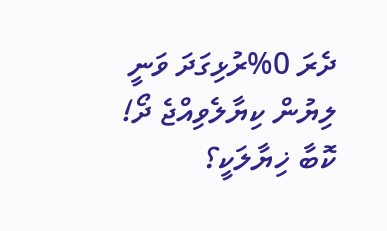ދެރަ 0%ރުޅިގަދަ ވަނީ
ލިޔުން ކިޔާލެވިއްޖެ ދޯ! ކޮބާ ޚިޔާލަކީ؟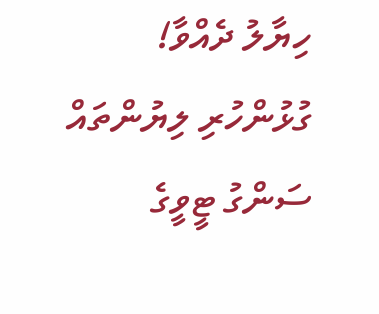ހިޔާލު ދެއްވާ!
ގުޅުންހުރި ލިޔުންތައް
ސަންގު ޓީވީގެ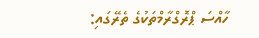ހާއްސަ ޕްރޮގްރާމްތަކުގެ ތެރޭގައި: